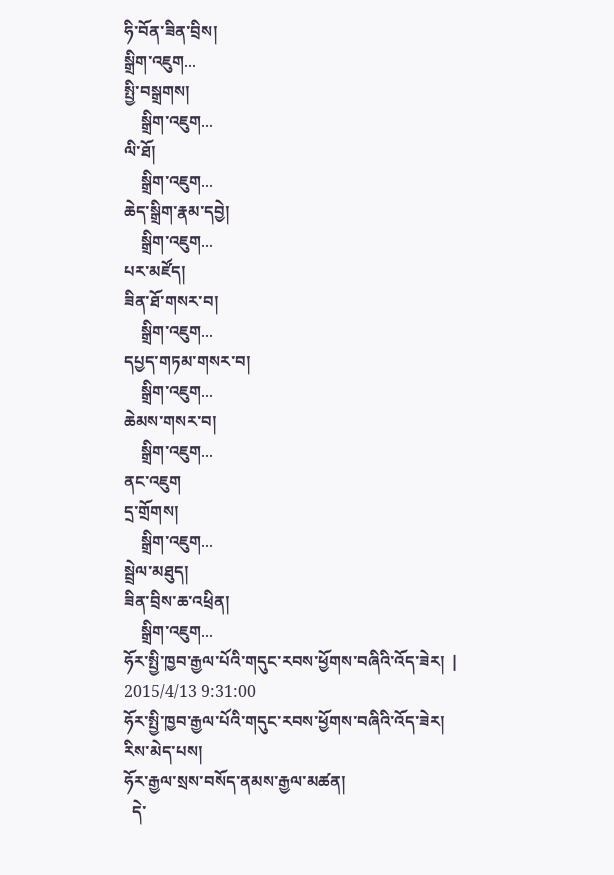ཧི་བོན་ཟིན་བྲིས།
སྒྲིག་འཇུག...
སྤྱི་བསྒྲགས།
    སྒྲིག་འཇུག...
ལི་ཐོ།
    སྒྲིག་འཇུག...
ཆེད་སྒྲིག་རྣམ་དབྱེ།
    སྒྲིག་འཇུག...
པར་མཛོད།
ཟིན་ཐོ་གསར་བ།
    སྒྲིག་འཇུག...
དཔྱད་གཏམ་གསར་བ།
    སྒྲིག་འཇུག...
ཆེམས་གསར་བ།
    སྒྲིག་འཇུག...
ནང་འཇུག
དྲ་གྲོགས།
    སྒྲིག་འཇུག...
སྦྲེལ་མཐུད།
ཟིན་བྲིས་ཆ་འཕྲིན།
    སྒྲིག་འཇུག...
ཧོར་སྤྱི་ཁྱབ་རྒྱལ་པོའི་གདུང་རབས་ཕྱོགས་བཞིའི་འོད་ཟེར།  | 2015/4/13 9:31:00
ཧོར་སྤྱི་ཁྱབ་རྒྱལ་པོའི་གདུང་རབས་ཕྱོགས་བཞིའི་འོད་ཟེར།
རིས་མེད་པས།
ཧོར་རྒྱལ་སྲས་བསོད་ནམས་རྒྱལ་མཚན།
  དེ་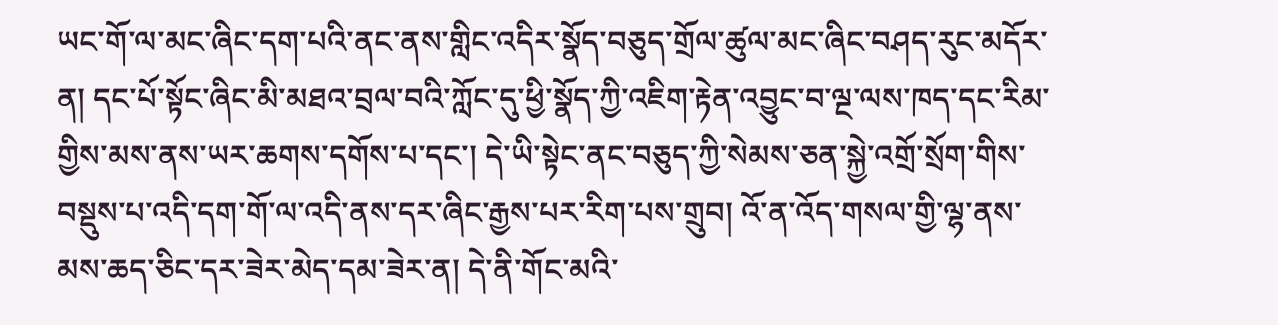ཡང་གོ་ལ་མང་ཞིང་དག་པའི་ནང་ནས་གླིང་འདིར་སྣོད་བཅུད་གྲོལ་ཚུལ་མང་ཞིང་བཤད་རུང་མདོར་ན། དང་པོ་སྟོང་ཞིང་མི་མཐའ་བྲལ་བའི་ཀློང་དུ་ཕྱི་སྣོད་ཀྱི་འཇིག་རྟེན་འབྱུང་བ་ལྔ་ལས་ཁད་དང་རིམ་གྱིས་མས་ནས་ཡར་ཆགས་དགོས་པ་དང་། དེ་ཡི་སྟེང་ནང་བཅུད་ཀྱི་སེམས་ཅན་སྐྱེ་འགྲོ་སྲོག་གིས་བསྡུས་པ་འདི་དག་གོ་ལ་འདི་ནས་དར་ཞིང་རྒྱས་པར་རིག་པས་གྲུབ། འོ་ན་འོད་གསལ་གྱི་ལྷ་ནས་མས་ཆད་ཅིང་དར་ཟེར་མེད་དམ་ཟེར་ན། དེ་ནི་གོང་མའི་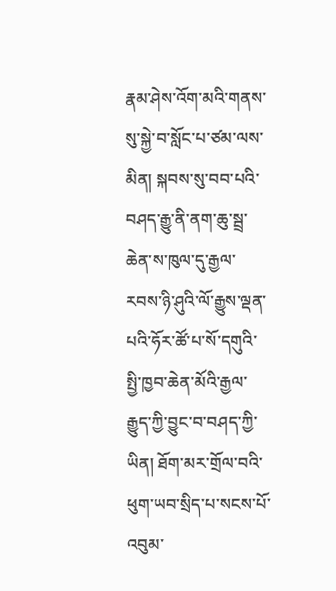རྣམ་ཤེས་འོག་མའི་གནས་སུ་སྐྱེ་བ་སློང་པ་ཙམ་ལས་མིན། སྐབས་སུ་བབ་པའི་བཤད་རྒྱུ་ནི་ནག་ཆུ་སྦྲ་ཆེན་ས་ཁུལ་དུ་རྒྱལ་རབས་ཉི་ཤུའི་ལོ་རྒྱུས་ལྡན་པའི་ཧོར་ཚོ་པ་སོ་དགུའི་སྤྱི་ཁྱབ་ཆེན་མོའི་རྒྱལ་རྒྱུད་ཀྱི་བྱུང་བ་བཤད་ཀྱི་ཡིན། ཐོག་མར་གྲོལ་བའི་ཕུག་ཡབ་སྲིད་པ་སངས་པོ་འབུམ་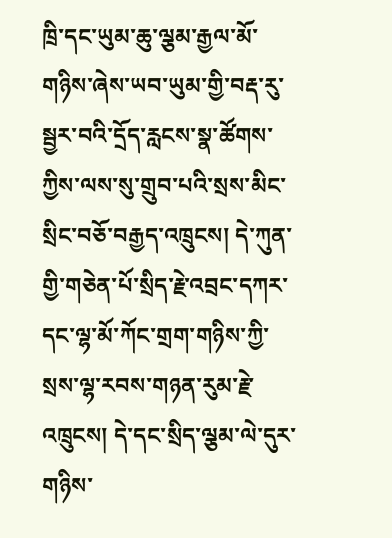ཁྲི་དང་ཡུམ་ཆུ་ལྕམ་རྒྱལ་མོ་གཉིས་ཞེས་ཡབ་ཡུམ་གྱི་བརྡ་རུ་སྦྱར་བའི་དྲོད་རླངས་སྣ་ཚོགས་ཀྱིས་ལས་སུ་གྲུབ་པའི་སྲས་མིང་སྲིང་བཅོ་བརྒྱད་འཁྲུངས། དེ་ཀུན་གྱི་གཅེན་པོ་སྲིད་རྗེ་འབྲང་དཀར་དང་ལྷ་མོ་ཀོང་གྲག་གཉིས་ཀྱི་སྲས་ལྷ་རབས་གཉན་རུམ་རྗེ་འཁྲུངས། དེ་དང་སྲིད་ལྕམ་ལེ་དུར་གཉིས་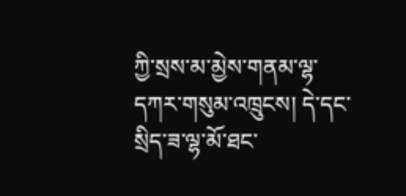ཀྱི་སྲས་མ་མྱེས་གནམ་ལྷ་དཀར་གསུམ་འཁྲུངས། དེ་དང་སྲིད་ཟ་ལྷ་མོ་ཐང་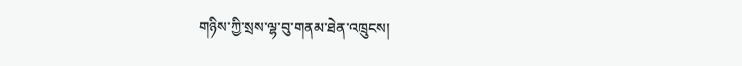གཉིས་ཀྱི་སྲས་ལྷ་བུ་གནམ་ཐེན་འཁྲུངས།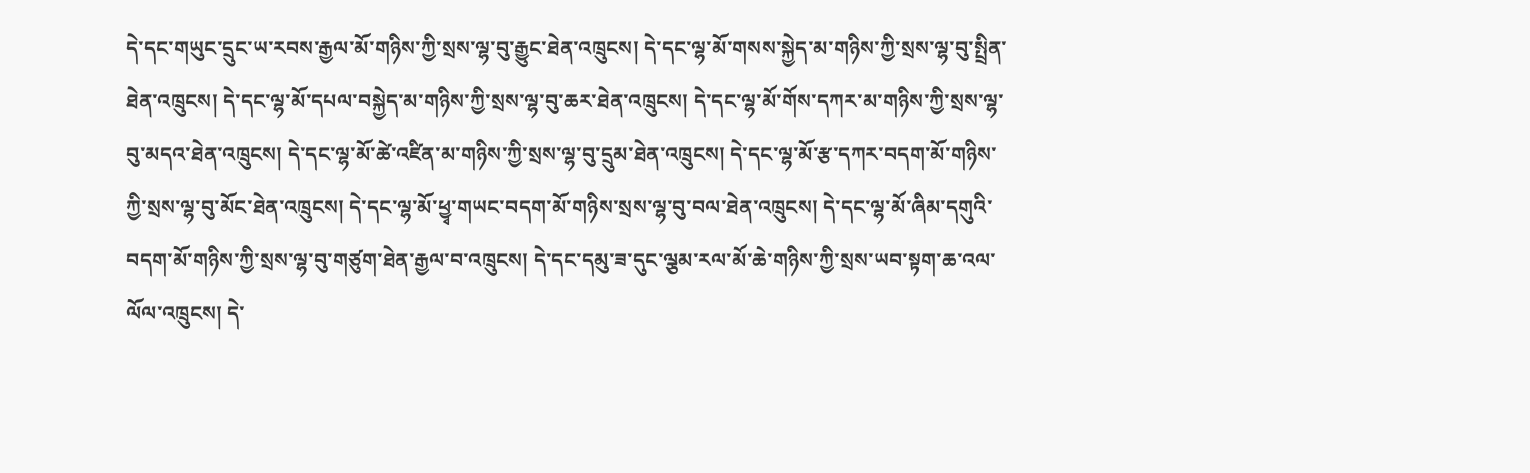དེ་དང་གཡུང་དྲུང་ཡ་རབས་རྒྱལ་མོ་གཉིས་ཀྱི་སྲས་ལྷ་བུ་རྒྱུང་ཐེན་འཁྲུངས། དེ་དང་ལྷ་མོ་གསས་སྐྱེད་མ་གཉིས་ཀྱི་སྲས་ལྷ་བུ་སྤྲིན་ཐེན་འཁྲུངས། དེ་དང་ལྷ་མོ་དཔལ་བསྐྱེད་མ་གཉིས་ཀྱི་སྲས་ལྷ་བུ་ཆར་ཐེན་འཁྲུངས། དེ་དང་ལྷ་མོ་གོས་དཀར་མ་གཉིས་ཀྱི་སྲས་ལྷ་བུ་མདའ་ཐེན་འཁྲུངས། དེ་དང་ལྷ་མོ་ཚེ་འཛིན་མ་གཉིས་ཀྱི་སྲས་ལྷ་བུ་དྲུམ་ཐེན་འཁྲུངས། དེ་དང་ལྷ་མོ་རྩ་དཀར་བདག་མོ་གཉིས་ཀྱི་སྲས་ལྷ་བུ་མོང་ཐེན་འཁྲུངས། དེ་དང་ལྷ་མོ་ཕྱྭ་གཡང་བདག་མོ་གཉིས་སྲས་ལྷ་བུ་བལ་ཐེན་འཁྲུངས། དེ་དང་ལྷ་མོ་ཞིམ་དགུའི་བདག་མོ་གཉིས་ཀྱི་སྲས་ལྷ་བུ་གཙུག་ཐེན་རྒྱལ་བ་འཁྲུངས། དེ་དང་དམུ་ཟ་དུང་ལྕམ་རལ་མོ་ཆེ་གཉིས་ཀྱི་སྲས་ཡབ་སྟག་ཆ་འལ་ལོལ་འཁྲུངས། དེ་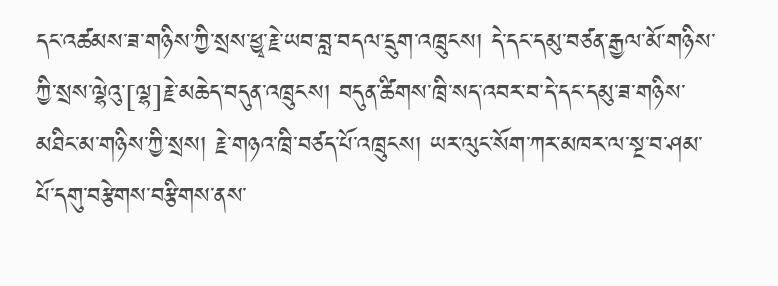དང་འཚམས་ཟ་གཉིས་ཀྱི་སྲས་ཕྱྭ་རྗེ་ཡབ་བླ་བདལ་དྲུག་འཁྲུངས། དེ་དང་དམུ་བཙན་རྒྱལ་མོ་གཉིས་ཀྱི་སྲས་ལྷེའུ་[ལྷ]རྗེ་མཆེད་བདུན་འཁྲུངས། བདུན་ཚིགས་ཁྲི་སད་འབར་བ་དེ་དང་དམུ་ཟ་གཉིས་མཐིང་མ་གཉིས་ཀྱི་སྲས། རྗེ་གཉའ་ཁྲི་བཙད་པོ་འཁྲུངས། ཡར་ལུང་སོག་ཀར་མཁར་ལ་སྔ་བ་ཤམ་པོ་དགུ་བརྩེགས་བརྩིགས་ནས་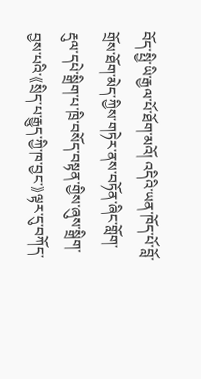བོད་སྤྱི་ཡི་རྒྱལ་པོ་ཐོག་མའོ། འདིའི་ཡན་ཁོད་པོ་བློ་གྲོས་ཐོག་མེད་ཀྱིས་གཏེར་ནས་བཏོན་ཞིང་གློག་རྡུལ་དཔེ་སྒྲིག་པ་ཁྲི་བསོད་བསྟན་གྱིས་ཞུས་སྒྲིག་བྱས་པའི་《སྲིད་པ་རྒྱུད་ཀྱི་ཁ་བྱང་》ལྟར་དུ་བཀོད་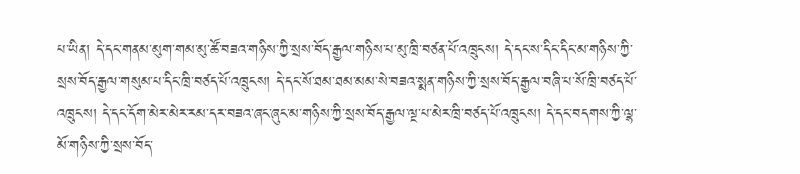པ་ཡིན། དེ་དང་གནམ་མུག་གམ་མུ་ཚོ་བཟའ་གཉིས་ཀྱི་སྲས་བོད་རྒྱལ་གཉིས་པ་མུ་ཁྲི་བཙན་པོ་འཁྲུངས། དེ་དང་ས་དིང་དིང་མ་གཉིས་ཀྱི་སྲས་བོད་རྒྱལ་གསུམ་པ་དིང་ཁྲི་བཙད་པོ་འཁྲུངས། དེ་དང་སོ་ཐམ་ཐམ་མམ་སེ་བཟའ་སྨན་གཉིས་ཀྱི་སྲས་བོད་རྒྱལ་བཞི་པ་སོ་ཁྲི་བཙད་པོ་འཁྲུངས། དེ་དང་དོག་མེར་མེར་རམ་དར་བཟའ་ཞང་ཞུང་མ་གཉིས་ཀྱི་སྲས་བོད་རྒྱལ་ལྔ་པ་མེར་ཁྲི་བཙད་པོ་འཁྲུངས། དེ་དང་བདགས་ཀྱི་ལྷ་མོ་གཉིས་ཀྱི་སྲས་བོད་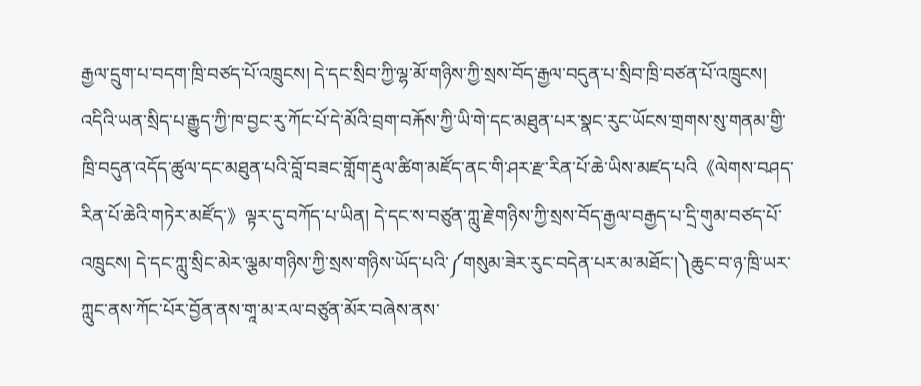རྒྱལ་དྲུག་པ་བདག་ཁྲི་བཙད་པོ་འཁྲུངས། དེ་དང་སྲིབ་ཀྱི་ལྷ་མོ་གཉིས་ཀྱི་སྲས་བོད་རྒྱལ་བདུན་པ་སྲིབ་ཁྲི་བཙན་པོ་འཁྲུངས། འདིའི་ཡན་སྲིད་པ་རྒྱུད་ཀྱི་ཁ་བྱང་རུ་ཀོང་པོ་དེ་མོའི་བྲག་བརྐོས་ཀྱི་ཡི་གེ་དང་མཐུན་པར་སྣང་རུང་ཡོངས་གྲགས་སུ་གནམ་གྱི་ཁྲི་བདུན་འདོད་ཚུལ་དང་མཐུན་པའི་བློ་བཟང་གློག་རྡུལ་ཚིག་མཛོད་ནང་གི་ཤར་རྫ་རིན་པོ་ཆེ་ཡིས་མཛད་པའི《ལེགས་བཤད་རིན་པོ་ཆེའི་གཏེར་མཛོད་》ལྟར་དུ་བཀོད་པ་ཡིན། དེ་དང་ས་བཙུན་ཀླུ་རྗེ་གཉིས་ཀྱི་སྲས་བོད་རྒྱལ་བརྒྱད་པ་དྲི་གུམ་བཙད་པོ་འཁྲུངས། དེ་དང་ཀླུ་སྲིང་མེར་ལྕམ་གཉིས་ཀྱི་སྲས་གཉིས་ཡོད་པའི་༼གསུམ་ཟེར་རུང་བདེན་པར་མ་མཐོང་།༽ཆུང་བ་ཉ་ཁྲི་ཡར་ཀླུང་ནས་ཀོང་པོར་བྱོན་ནས་གཱ་མ་རལ་བཙུན་མོར་བཞེས་ནས་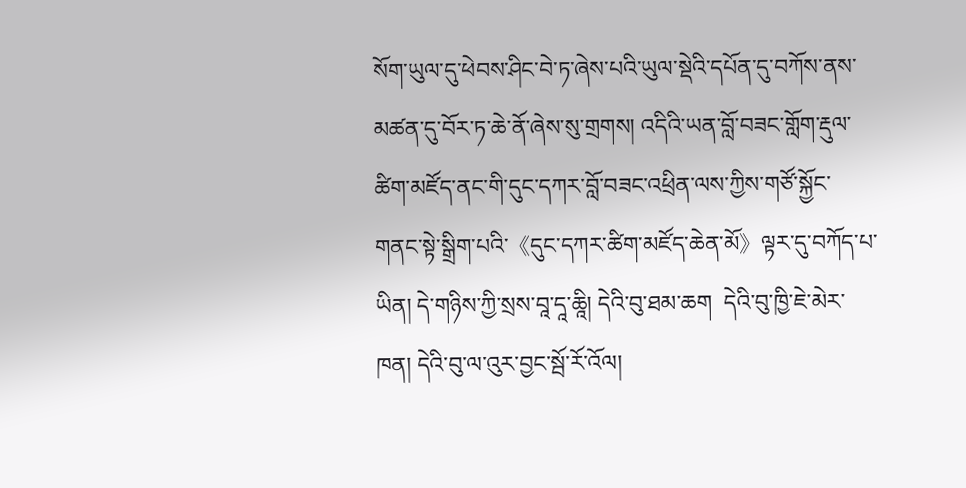སོག་ཡུལ་དུ་ཕེབས་ཤིང་བེ་ཏ་ཞེས་པའི་ཡུལ་སྡེའི་དཔོན་དུ་བཀོས་ནས་མཚན་དུ་བོར་ཏ་ཆེ་ནོ་ཞེས་སུ་གྲགས། འདིའི་ཡན་བློ་བཟང་གློག་རྡུལ་ཚིག་མཛོད་ནང་གི་དུང་དཀར་བློ་བཟང་འཕྲིན་ལས་ཀྱིས་གཙོ་སྐྱོང་གནང་སྟེ་སྒྲིག་པའི་《དུང་དཀར་ཚིག་མཛོད་ཆེན་མོ》ལྟར་དུ་བཀོད་པ་ཡིན། དེ་གཉིས་ཀྱི་སྲས་བཱ་དཱ་ཆཱི། དེའི་བུ་ཐམ་ཆག  དེའི་བུ་ཁྱི་ཇེ་མེར་ཁན། དེའི་བུ་ལ་འུར་བྱང་སྦོ་རོ་འོལ།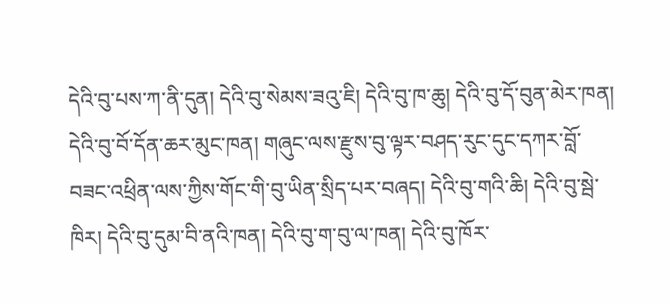དེའི་བུ་པས་ཀ་ནི་དུན། དེའི་བུ་སེམས་ཟའུ་ཇི། དེའི་བུ་ཁ་ཆུ། དེའི་བུ་དོ་བུན་མེར་ཁན། དེའི་བུ་བོ་དོན་ཆར་མུང་ཁན། གཞུང་ལས་རྫུས་བུ་ལྟར་བཤད་རུང་དུང་དཀར་བློ་བཟང་འཕྲིན་ལས་ཀྱིས་གོང་གི་བུ་ཡིན་སྲིད་པར་བཞད། དེའི་བུ་གའི་ཆི། དེའི་བུ་སྦེ་ཁིར། དེའི་བུ་དུམ་བི་ནའི་ཁན། དེའི་བུ་ག་བུ་ལ་ཁན། དེའི་བུ་ཁོར་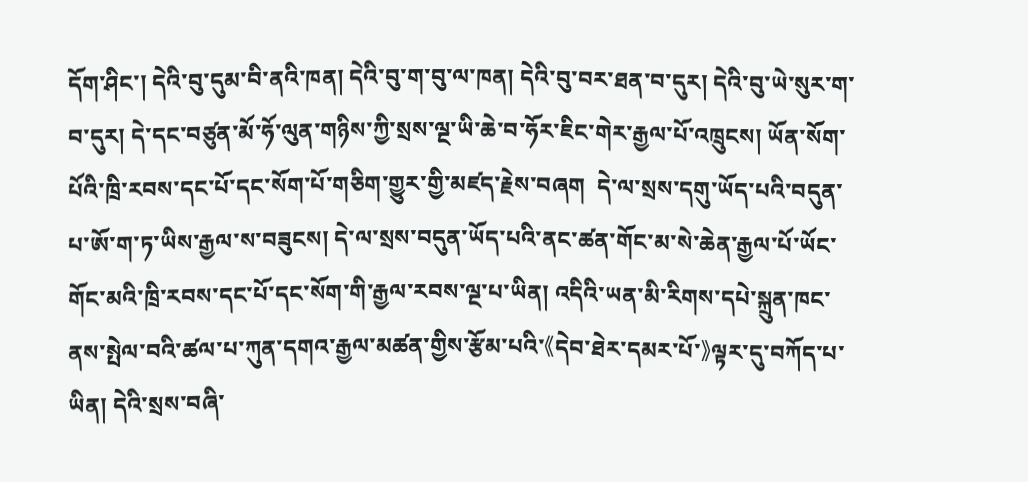དོག་ཤིང་། དེའི་བུ་དུམ་བི་ནའི་ཁན། དེའི་བུ་ག་བུ་ལ་ཁན། དེའི་བུ་བར་ཐན་བ་དུར། དེའི་བུ་ཡེ་སུར་ག་བ་དུར། དེ་དང་བཙུན་མོ་ཧོ་ལུན་གཉིས་ཀྱི་སྲས་ལྔ་ཡི་ཆེ་བ་ཧོར་ཇིང་གེར་རྒྱལ་པོ་འཁྲུངས། ཡོན་སོག་པོའི་ཁྲི་རབས་དང་པོ་དང་སོག་པོ་གཅིག་གྱུར་གྱི་མཛད་རྗེས་བཞག  དེ་ལ་སྲས་དགུ་ཡོད་པའི་བདུན་པ་ཨོ་ག་ཏ་ཡིས་རྒྱལ་ས་བཟུངས། དེ་ལ་སྲས་བདུན་ཡོད་པའི་ནང་ཚན་གོང་མ་སེ་ཆེན་རྒྱལ་པོ་ཡོང་གོང་མའི་ཁྲི་རབས་དང་པོ་དང་སོག་གི་རྒྱལ་རབས་ལྔ་པ་ཡིན། འདིའི་ཡན་མི་རིགས་དཔེ་སྐྲུན་ཁང་ནས་སྤེལ་བའི་ཚལ་པ་ཀུན་དགའ་རྒྱལ་མཚན་གྱིས་རྩོམ་པའི་《དེབ་ཐེར་དམར་པོ་》ལྟར་དུ་བཀོད་པ་ཡིན། དེའི་སྲས་བཞི་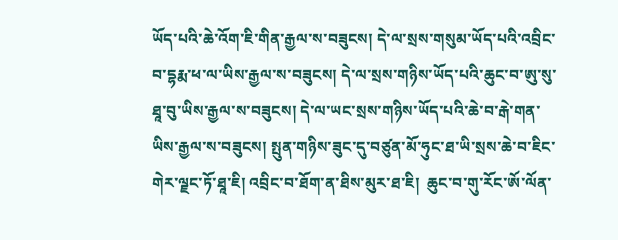ཡོད་པའི་ཆེ་འོག་ཇི་གིན་རྒྱལ་ས་བཟུངས། དེ་ལ་སྲས་གསུམ་ཡོད་པའི་འབྲིང་བ་དྷརྨ་ཕ་ལ་ཡིས་རྒྱལ་ས་བཟུངས། དེ་ལ་སྲས་གཉིས་ཡོད་པའི་ཆུང་བ་ཨུ་སུ་ཐཱ་བུ་ཡིས་རྒྱལ་ས་བཟུངས། དེ་ལ་ཡང་སྲས་གཉིས་ཡོད་པའི་ཆེ་བ་རྒེ་གན་ཡིས་རྒྱལ་ས་བཟུངས། སྤུན་གཉིས་ཟུང་དུ་བཙུན་མོ་ཧུང་ཐ་ཡི་སྲས་ཆེ་བ་ཇིང་གེར་ལྗང་ཏོ་ཐཱ་ཇི། འབྲིང་བ་ཐོག་ན་ཐིས་མུར་ཐ་ཇི།  ཆུང་བ་གུ་རོང་ཨོ་ལོན་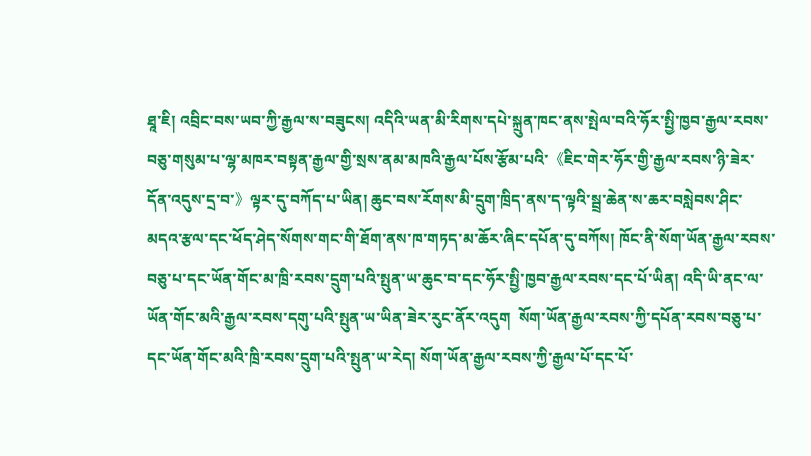ཐཱ་ཇི། འབྲིང་བས་ཡབ་ཀྱི་རྒྱལ་ས་བཟུངས། འདིའི་ཡན་མི་རིགས་དཔེ་སྐྲུན་ཁང་ནས་སྤེལ་བའི་ཧོར་སྤྱི་ཁྱབ་རྒྱལ་རབས་བཅུ་གསུམ་པ་ལྷ་མཁར་བསྟན་རྒྱལ་གྱི་སྲས་ནམ་མཁའི་རྒྱལ་པོས་རྩོམ་པའི་《ཇིང་གེར་ཧོར་གྱི་རྒྱལ་རབས་ཉི་ཟེར་དོན་འདུས་དྲ་བ་》ལྟར་དུ་བཀོད་པ་ཡིན། ཆུང་བས་རོགས་མི་དྲུག་ཁྲིད་ནས་ད་ལྟའི་སྦྲ་ཆེན་ས་ཆར་བསླེབས་ཤིང་མདའ་རྩལ་དང་ཕོད་ཤེད་སོགས་གང་གི་ཐོག་ནས་ཁ་གཏད་མ་ཆོར་ཞིང་དཔོན་དུ་བཀོས། ཁོང་ནི་སོག་ཡོན་རྒྱལ་རབས་བཅུ་པ་དང་ཡོན་གོང་མ་ཁྲི་རབས་དྲུག་པའི་སྤུན་ཡ་ཆུང་བ་དང་ཧོར་སྤྱི་ཁྱབ་རྒྱལ་རབས་དང་པོ་ཡིན། འདི་ཡི་ནང་ལ་ཡོན་གོང་མའི་རྒྱལ་རབས་དགུ་པའི་སྤུན་ཡ་ཡིན་ཟེར་རུང་ནོར་འདུག  སོག་ཡོན་རྒྱལ་རབས་ཀྱི་དཔོན་རབས་བཅུ་པ་དང་ཡོན་གོང་མའི་ཁྲི་རབས་དྲུག་པའི་སྤུན་ཡ་རེད། སོག་ཡོན་རྒྱལ་རབས་ཀྱི་རྒྱལ་པོ་དང་པོ་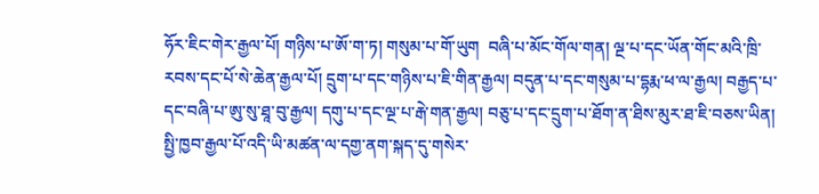ཧོར་ཇིང་གེར་རྒྱལ་པོ། གཉིས་པ་ཨོ་ག་ཏ། གསུམ་པ་གོ་ཡུག  བཞི་པ་མོང་གོལ་གན། ལྔ་པ་དང་ཡོན་གོང་མའི་ཁྲི་རབས་དང་པོ་སེ་ཆེན་རྒྱལ་པོ། དྲུག་པ་དང་གཉིས་པ་ཇི་གིན་རྒྱལ། བདུན་པ་དང་གསུམ་པ་དྷརྨ་ཕ་ལ་རྒྱལ། བརྒྱད་པ་དང་བཞི་པ་ཨུ་སུ་ཐཱ་བུ་རྒྱལ། དགུ་པ་དང་ལྔ་པ་རྒེ་གན་རྒྱལ། བཅུ་པ་དང་དྲུག་པ་ཐོག་ན་ཐིས་མུར་ཐ་ཇི་བཅས་ཡིན། སྤྱི་ཁྱབ་རྒྱལ་པོ་འདི་ཡི་མཚན་ལ་དགྱ་ནག་སྐད་དུ་གསེར་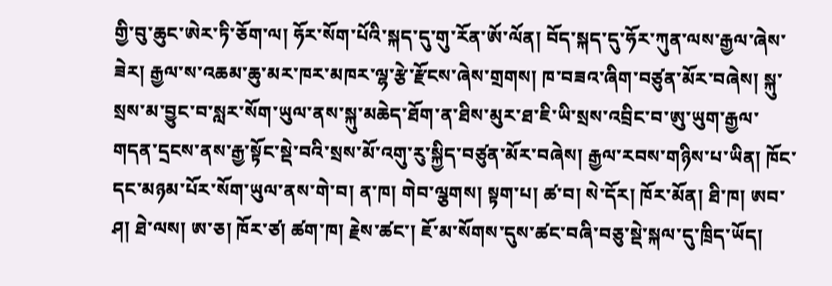གྱི་བུ་ཆུང་ཨེར་ཏི་ཅོག་ལ། ཧོར་སོག་པོའི་སྐད་དུ་གུ་རོན་ཨོ་ལོན། བོད་སྐད་དུ་ཧོར་ཀུན་ལས་རྒྱལ་ཞེས་ཟེར། རྒྱལ་ས་འཆམ་ཆུ་མར་ཁར་མཁར་ལྷ་རྩེ་རྫོངས་ཞེས་གྲགས། ཁ་བཟའ་ཞིག་བཙུན་མོར་བཞེས། སྐུ་སྲས་མ་བྱུང་བ་སླར་སོག་ཡུལ་ནས་སྐུ་མཆེད་ཐོག་ན་ཐིས་མུར་ཐ་ཇི་ཡི་སྲས་འབྲིང་བ་ཨུ་ཡུག་རྒྱལ་གདན་དྲངས་ནས་རྒྱ་སྟོང་སྡེ་བའི་སྲས་མོ་འགུ་རུ་སྐྱིད་བཙུན་མོར་བཞེས། རྒྱལ་རབས་གཉིས་པ་ཡིན། ཁོང་དང་མཉམ་པོར་སོག་ཡུལ་ནས་གེ་བ། ན་ཁ། གེབ་ལྕགས། སྟག་པ། ཚ་བ། སེ་དོར། ཁོར་མོན། ཐི་ཁ། ཨབ་ཤ། ཐེ་ལས། ཨ་ཅ། ཁོར་ཙ། ཚག་ཁ། རྗེས་ཚང་། ཇོ་མ་སོགས་དུས་ཚང་བཞི་བཅུ་སྡེ་སྐལ་དུ་ཁྲིད་ཡོད།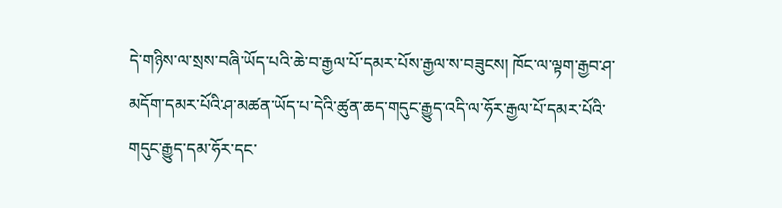དེ་གཉིས་ལ་སྲས་བཞི་ཡོད་པའི་ཆེ་བ་རྒྱལ་པོ་དམར་པོས་རྒྱལ་ས་བཟུངས། ཁོང་ལ་ལྟག་རྒྱབ་ཤ་མདོག་དམར་པོའི་ཤ་མཚན་ཡོད་པ་དེའི་ཚུན་ཆད་གདུང་རྒྱུད་འདི་ལ་ཧོར་རྒྱལ་པོ་དམར་པོའི་གདུང་རྒྱུད་དམ་ཧོར་དང་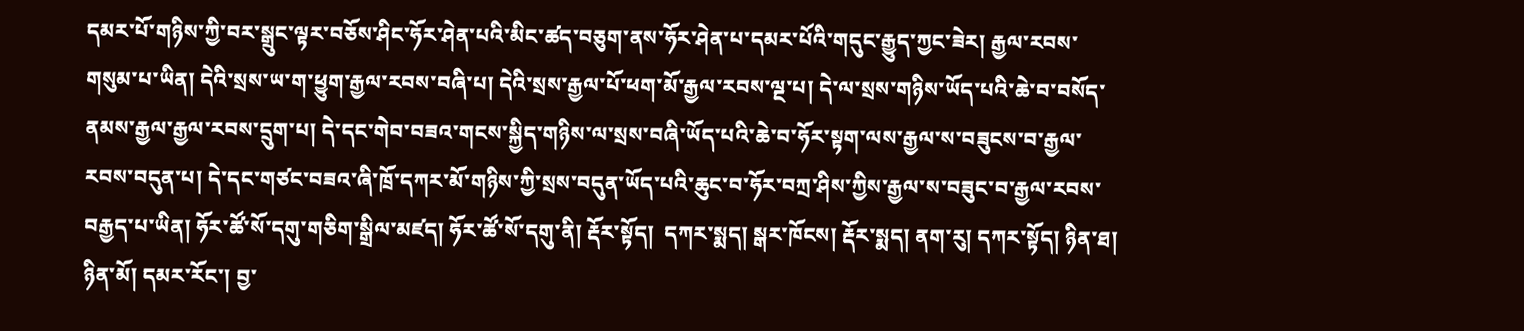དམར་པོ་གཉིས་ཀྱི་བར་སྒྲུང་ལྟར་བཅོས་ཤིང་ཧོར་ཤེན་པའི་མིང་ཚད་བཅུག་ནས་ཧོར་ཤེན་པ་དམར་པོའི་གདུང་རྒྱུད་ཀྱང་ཟེར། རྒྱལ་རབས་གསུམ་པ་ཡིན། དེའི་སྲས་ཡ་ག་ཕྱུག་རྒྱལ་རབས་བཞི་པ། དེའི་སྲས་རྒྱལ་པོ་ཕག་མོ་རྒྱལ་རབས་ལྔ་པ། དེ་ལ་སྲས་གཉིས་ཡོད་པའི་ཆེ་བ་བསོད་ནམས་རྒྱལ་རྒྱལ་རབས་དྲུག་པ། དེ་དང་གེབ་བཟའ་གངས་སྐྱིད་གཉིས་ལ་སྲས་བཞི་ཡོད་པའི་ཆེ་བ་ཧོར་སྟག་ལས་རྒྱལ་ས་བཟུངས་བ་རྒྱལ་རབས་བདུན་པ། དེ་དང་གཙང་བཟའ་ཞི་ཁྲོ་དཀར་མོ་གཉིས་ཀྱི་སྲས་བདུན་ཡོད་པའི་ཆུང་བ་ཧོར་བཀྲ་ཤིས་ཀྱིས་རྒྱལ་ས་བཟུང་བ་རྒྱལ་རབས་བརྒྱད་པ་ཡིན། ཧོར་ཚོ་སོ་དགུ་གཅིག་སྒྲིལ་མཛད། ཧོར་ཚོ་སོ་དགུ་ནི། རྡོར་སྟོད།  དཀར་སྨད། སྒར་ཁོངས། རྡོར་སྨད། ནག་རུ། དཀར་སྟོད། ཉིན་ཐ། ཉིན་མོ། དམར་རོང་། བྱ་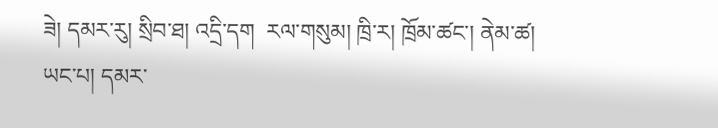ཟེ། དམར་རུ། སྲིབ་ཐ། འདྲི་དག  རལ་གསུམ། ཁྲི་ར། ཁྲོམ་ཚང་། ནེམ་ཚ། ཡང་པ། དམར་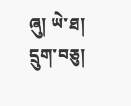ཞུ། ཡེ་ཐ། དྲུག་བཅུ།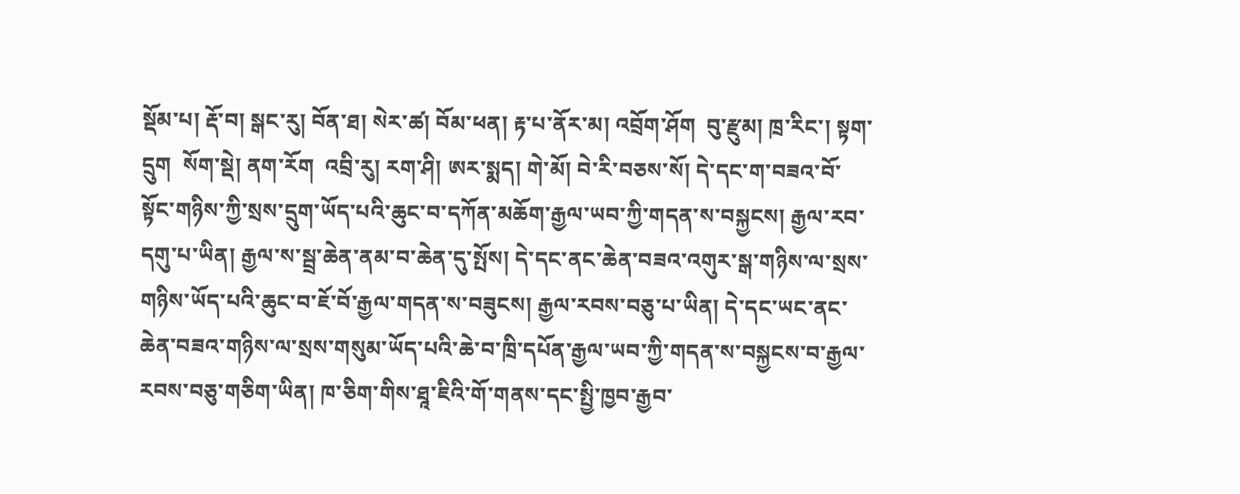སྡོམ་པ། རྡོ་བ། སྒང་རུ། བོན་ཐ། སེར་ཚ། བོམ་ཕན། རྟ་པ་ནོར་མ། འབྲོག་ཤོག  བུ་རྫུམ། ཁྲ་རིང་། སྟག་དྲུག  སོག་སྡེ། ནག་རོག  འབྲི་རུ། རག་ཤི། ཨར་སྨད། གེ་མོ། བེ་རི་བཅས་སོ། དེ་དང་ག་བཟའ་བོ་སྟོང་གཉིས་ཀྱི་སྲས་དྲུག་ཡོད་པའི་ཆུང་བ་དཀོན་མཆོག་རྒྱལ་ཡབ་ཀྱི་གདན་ས་བསྐྱངས། རྒྱལ་རབ་དགུ་པ་ཡིན། རྒྱལ་ས་སྦྲ་ཆེན་ནམ་བ་ཆེན་དུ་སྤོས། དེ་དང་ནང་ཆེན་བཟའ་འགུར་སྒ་གཉིས་ལ་སྲས་གཉིས་ཡོད་པའི་ཆུང་བ་ཇོ་བོ་རྒྱལ་གདན་ས་བཟུངས། རྒྱལ་རབས་བཅུ་པ་ཡིན། དེ་དང་ཡང་ནང་ཆེན་བཟའ་གཉིས་ལ་སྲས་གསུམ་ཡོད་པའི་ཆེ་བ་ཁྲི་དཔོན་རྒྱལ་ཡབ་ཀྱི་གདན་ས་བསྐྱངས་བ་རྒྱལ་རབས་བཅུ་གཅིག་ཡིན། ཁ་ཅིག་གིས་ཐཱ་ཇིའི་གོ་གནས་དང་སྤྱི་ཁྱབ་རྒྱབ་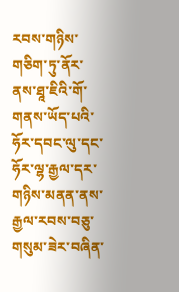རབས་གཉིས་གཅིག་ཏུ་ནོར་ནས་ཐཱ་ཇིའི་གོ་གནས་ཡོད་པའི་ཧོར་དབང་ལུ་དང་ཧོར་ལྷ་རྒྱལ་དར་གཉིས་མནན་ནས་རྒྱལ་རབས་བཅུ་གསུམ་ཟེར་བཞིན་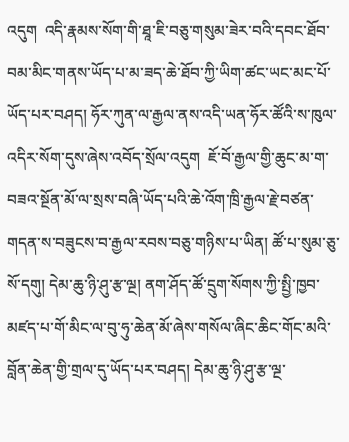འདུག  འདི་རྣམས་སོག་གི་ཐཱ་ཇི་བཅུ་གསུམ་ཟེར་བའི་དབང་ཐོབ་བམ་མིང་གནས་ཡོད་པ་མ་ཟད་ཆེ་ཐོབ་ཀྱི་ཡིག་ཚང་ཡང་མང་པོ་ཡོད་པར་བཤད། ཧོར་ཀུན་ལ་རྒྱལ་ནས་འདི་ཡན་ཧོར་ཚོའི་ས་ཁུལ་འདིར་སོག་དུས་ཞེས་འབོད་སྲོལ་འདུག  ཇོ་བོ་རྒྱལ་གྱི་ཆུང་མ་ག་བཟའ་སྔོན་མོ་ལ་སྲས་བཞི་ཡོད་པའི་ཆེ་འོག་ཁྲི་རྒྱལ་རྗེ་བཙན་གདན་ས་བཟུངས་བ་རྒྱལ་རབས་བཅུ་གཉིས་པ་ཡིན། ཚོ་པ་སུམ་ཅུ་སོ་དགུ། དེམ་ཆུ་ཉི་ཤུ་རྩ་ལྔ། ནག་ཤོད་ཚོ་དྲུག་སོགས་ཀྱི་སྤྱི་ཁྱབ་མཛད་པ་གོ་མིང་ལ་བུ་ཧུ་ཆེན་མོ་ཞེས་གསོལ་ཞིང་ཆིང་གོང་མའི་བློན་ཆེན་གྱི་གྲལ་དུ་ཡོད་པར་བཤད། དེམ་ཆུ་ཉི་ཤུ་རྩ་ལྔ་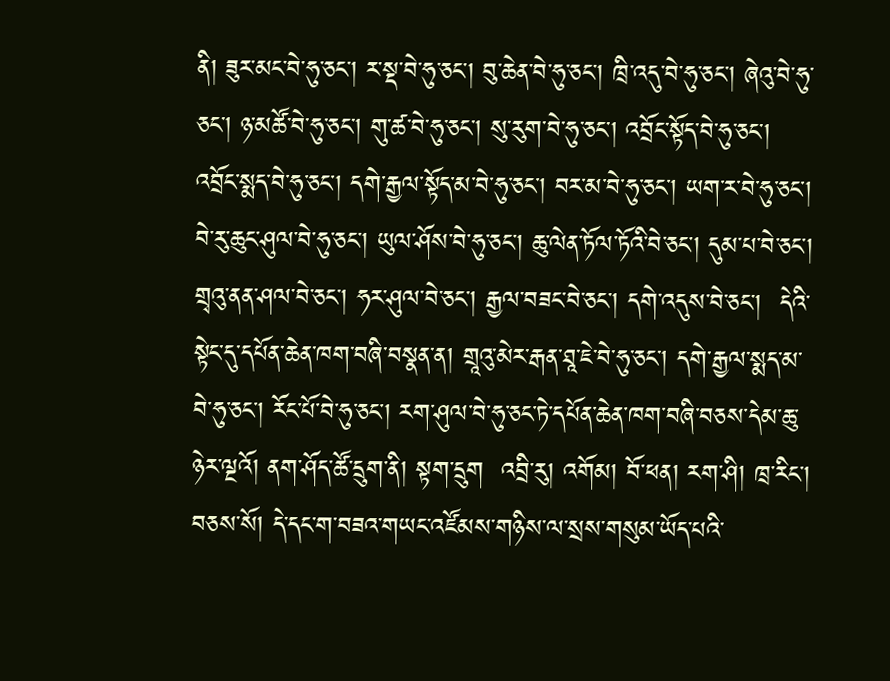ནི། ཟུར་མང་བེ་ཧུ་ཅང་། ར་སྡ་བེ་ཧུ་ཅང་། བུ་ཆེན་བེ་ཧུ་ཅང་། ཁྲི་འདུ་བེ་ཧུ་ཅང་། ཞེའུ་བེ་ཧུ་ཅང་། ཉ་མཚོ་བེ་ཧུ་ཅང་། གུ་ཚ་བེ་ཧུ་ཅང་། སུ་རུག་བེ་ཧུ་ཅང་། འབྲོང་སྟོད་བེ་ཧུ་ཅང་། འབྲོང་སྨད་བེ་ཧུ་ཅང་། དགེ་རྒྱལ་སྟོད་མ་བེ་ཧུ་ཅང་། བར་མ་བེ་ཧུ་ཅང་། ཡག་ར་བེ་ཧུ་ཅང་། བེ་རུ་ཆུང་ཤུལ་བེ་ཧུ་ཅང་། ཡུལ་ཤོས་བེ་ཧུ་ཅང་། ཆུ་ལེན་ཏོལ་ཏོའི་བེ་ཅང་། དུམ་པ་བེ་ཅང་། གྲྭའུ་ནན་ཤལ་བེ་ཅང་། ཧར་ཤུལ་བེ་ཅང་། རྒྱལ་བཟང་བེ་ཅང་། དགེ་འདུས་བེ་ཅང་།  དེའི་སྟེང་དུ་དཔོན་ཆེན་ཁག་བཞི་བསྣན་ན། གྲཱའུ་མེར་རྒན་ཐཱ་ཇེ་བེ་ཧུ་ཅང་། དགེ་རྒྱལ་སྨད་མ་བེ་ཧུ་ཅང་། རོང་པོ་བེ་ཧུ་ཅང་། རག་ཤུལ་བེ་ཧུ་ཅང་ཏེ་དཔོན་ཆེན་ཁག་བཞི་བཅས་དེམ་ཆུ་ཉེར་ལྔའོ། ནག་ཤོད་ཚོ་དྲུག་ནི། སྟག་དྲུག  འབྲི་རུ། འགོམ། བོ་ཕན། རག་ཤི། ཁྲ་རིང་། བཅས་སོ། དེ་དང་ག་བཟའ་གཡང་འཛོམས་གཉིས་ལ་སྲས་གསུམ་ཡོད་པའི་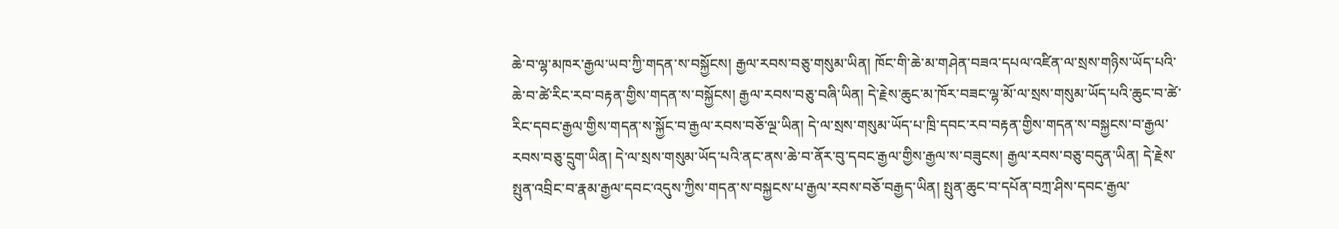ཆེ་བ་ལྷ་མཁར་རྒྱལ་ཡབ་ཀྱི་གདན་ས་བསྐྱོངས། རྒྱལ་རབས་བཅུ་གསུམ་ཡིན། ཁོང་གི་ཆེ་མ་གཤེན་བཟའ་དཔལ་འཛིན་ལ་སྲས་གཉིས་ཡོད་པའི་ཆེ་བ་ཚེ་རིང་རབ་བརྟན་གྱིས་གདན་ས་བསྐྱོངས། རྒྱལ་རབས་བཅུ་བཞི་ཡིན། དེ་རྗེས་ཆུང་མ་ཁོར་བཟང་ལྷ་མོ་ལ་སྲས་གསུམ་ཡོད་པའི་ཆུང་བ་ཚེ་རིང་དབང་རྒྱལ་གྱིས་གདན་ས་སྐྱོང་བ་རྒྱལ་རབས་བཅོ་ལྔ་ཡིན། དེ་ལ་སྲས་གསུམ་ཡོད་པ་ཁྲི་དབང་རབ་བརྟན་གྱིས་གདན་ས་བསྐྱངས་བ་རྒྱལ་རབས་བཅུ་དྲུག་ཡིན། དེ་ལ་སྲས་གསུམ་ཡོད་པའི་ནང་ནས་ཆེ་བ་ནོར་བུ་དབང་རྒྱལ་གྱིས་རྒྱལ་ས་བཟུངས། རྒྱལ་རབས་བཅུ་བདུན་ཡིན། དེ་རྗེས་སྤུན་འབྲིང་བ་རྣམ་རྒྱལ་དབང་འདུས་ཀྱིས་གདན་ས་བསྐྱངས་པ་རྒྱལ་རབས་བཅོ་བརྒྱད་ཡིན། སྤུན་ཆུང་བ་དཔོན་བཀྲ་ཤིས་དབང་རྒྱལ་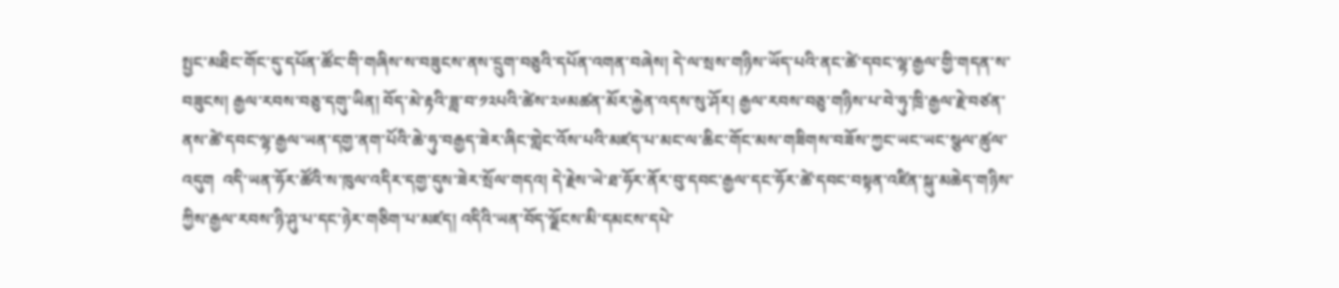སྤྱང་མཐིང་གོང་དུ་དཔོན་ཚོང་གི་གཞིས་ས་བཟུངས་ནས་དྲུག་བཅུའི་དཔོན་འགན་བཞེས། དེ་ལ་སྲས་གཉིས་ཡོད་པའི་ནང་ཚེ་དབང་ལྷ་རྒྱལ་གྱི་གདན་ས་བཟུངས། རྒྱལ་རབས་བཅུ་དགུ་ཡིན། བོད་མེ་རྟའི་ཟླ་བ་༡༢པའི་ཚེས་༢༦མཚན་མོར་རྐྱེན་འདས་སུ་ཤོར། རྒྱལ་རབས་བཅུ་གཉིས་པ་བེ་ཧུ་ཁྲི་རྒྱལ་རྗེ་བཙན་ནས་ཚེ་དབང་ལྷ་རྒྱལ་ཡན་དགྱ་ནག་པོའི་ཆེ་ཧུ་བརྒྱད་ཟེར་ཞིང་གླེང་འོས་པའི་མཛད་པ་མང་ལ་ཆིང་གོང་མས་གཟིགས་བཟོས་ཀྱང་ཡང་ཡང་སྩལ་ཚུལ་འདུག  འདི་ཡན་ཧོར་ཚོའི་ས་ཁུལ་འདིར་དགྱ་དུས་ཟེར་སྲོལ་གདའ། དེ་རྗེས་ཡེ་ཐ་ཧོར་ནོར་བུ་དབང་རྒྱལ་དང་ཧོར་ཚེ་དབང་བསྟན་འཛིན་སྐུ་མཆེད་གཉིས་ཀྱིས་རྒྱལ་རབས་ཉི་ཤུ་པ་དང་ཉེར་གཅིག་པ་མཛད། འདིའི་ཡན་བོད་ལྗོངས་མི་དམངས་དཔེ་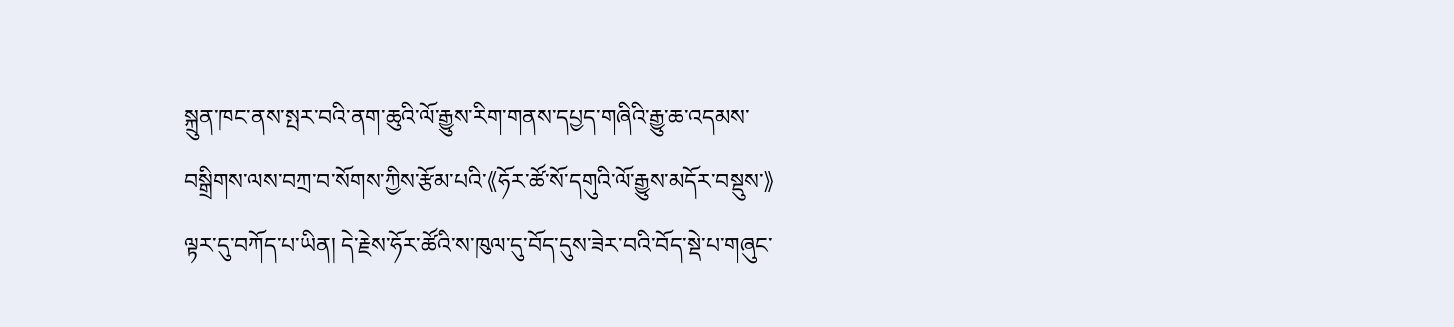སྐྲུན་ཁང་ནས་སྤར་བའི་ནག་ཆུའི་ལོ་རྒྱུས་རིག་གནས་དཔྱད་གཞིའི་རྒྱུ་ཆ་འདམས་བསྒྲིགས་ལས་བཀྲ་བ་སོགས་ཀྱིས་རྩོམ་པའི་《ཧོར་ཚོ་སོ་དགུའི་ལོ་རྒྱུས་མདོར་བསྡུས་》ལྟར་དུ་བཀོད་པ་ཡིན། དེ་རྗེས་ཧོར་ཚོའི་ས་ཁུལ་དུ་བོད་དུས་ཟེར་བའི་བོད་སྡེ་པ་གཞུང་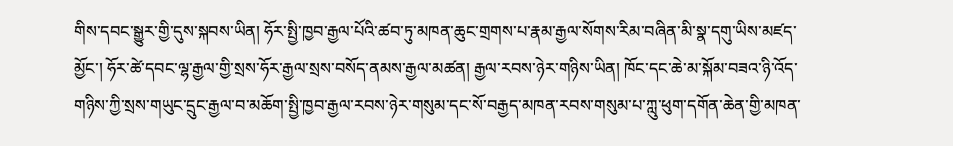གིས་དབང་སྒྱུར་གྱི་དུས་སྐབས་ཡིན། ཧོར་སྤྱི་ཁྱབ་རྒྱལ་པོའི་ཚབ་ཏུ་མཁན་ཆུང་གྲགས་པ་རྣམ་རྒྱལ་སོགས་རིམ་བཞིན་མི་སྣ་དགུ་ཡིས་མཛད་མྱོང་། ཧོར་ཚེ་དབང་ལྷ་རྒྱལ་གྱི་སྲས་ཧོར་རྒྱལ་སྲས་བསོད་ནམས་རྒྱལ་མཚན། རྒྱལ་རབས་ཉེར་གཉིས་ཡིན། ཁོང་དང་ཆེ་མ་སྐོམ་བཟའ་ཉི་འོད་གཉིས་ཀྱི་སྲས་གཡུང་དྲུང་རྒྱལ་བ་མཆོག་སྤྱི་ཁྱབ་རྒྱལ་རབས་ཉེར་གསུམ་དང་སོ་བརྒྱད་མཁན་རབས་གསུམ་པ་ཀླུ་ཕུག་དགོན་ཆེན་གྱི་མཁན་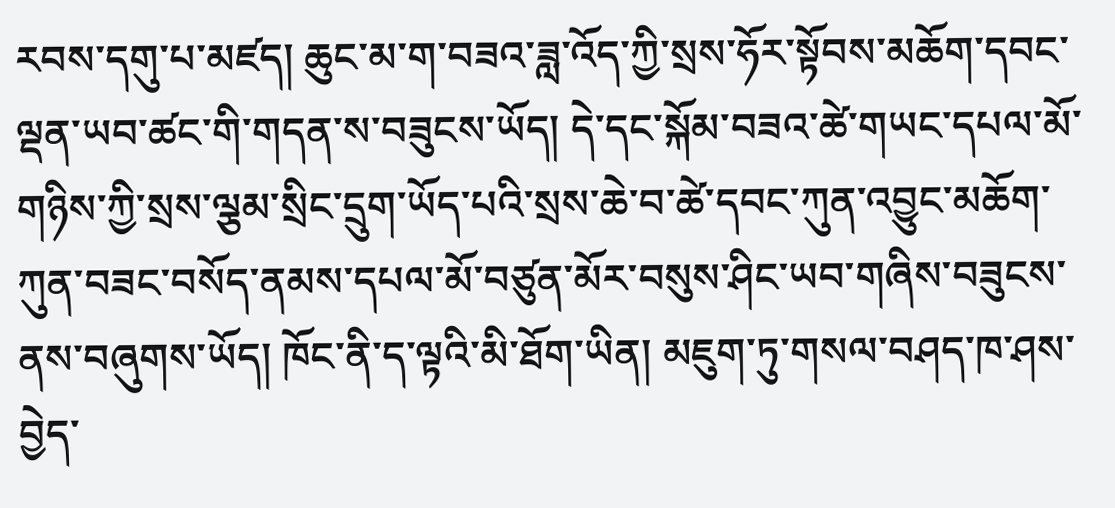རབས་དགུ་པ་མཛད། ཆུང་མ་ག་བཟའ་ཟླ་འོད་ཀྱི་སྲས་ཧོར་སྟོབས་མཆོག་དབང་ལྡན་ཡབ་ཚང་གི་གདན་ས་བཟུངས་ཡོད། དེ་དང་སྐོམ་བཟའ་ཚེ་གཡང་དཔལ་མོ་གཉིས་ཀྱི་སྲས་ལྕམ་སྲིང་དྲུག་ཡོད་པའི་སྲས་ཆེ་བ་ཚེ་དབང་ཀུན་འབྱུང་མཆོག་ཀུན་བཟང་བསོད་ནམས་དཔལ་མོ་བཙུན་མོར་བསུས་ཤིང་ཡབ་གཞིས་བཟུངས་ནས་བཞུགས་ཡོད། ཁོང་ནི་ད་ལྟའི་མི་ཐོག་ཡིན། མཇུག་ཏུ་གསལ་བཤད་ཁ་ཤས་བྱེད་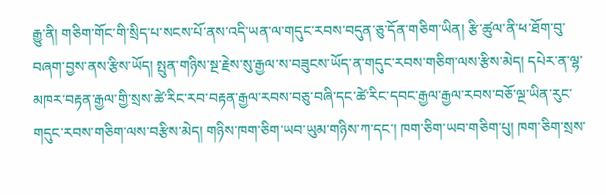རྒྱུ་ནི། གཅིག་གོང་གི་སྲིད་པ་སངས་པོ་ནས་འདི་ཡན་ལ་གདུང་རབས་བདུན་ཅུ་དོན་གཅིག་ཡིན། རྩི་ཚུལ་ནི་ཕ་ཐོག་བུ་བཞག་བྱས་ནས་རྩིས་ཡོད། སྤུན་གཉིས་སྔ་རྗེས་སུ་རྒྱལ་ས་བཟུངས་ཡོད་ན་གདུང་རབས་གཅིག་ལས་རྩིས་མེད། དཔེར་ན་ལྷ་མཁར་བརྟན་རྒྱལ་གྱི་སྲས་ཚེ་རིང་རབ་བརྟན་རྒྱལ་རབས་བཅུ་བཞི་དང་ཚེ་རིང་དབང་རྒྱལ་རྒྱལ་རབས་བཅོ་ལྔ་ཡིན་རུང་གདུང་རབས་གཅིག་ལས་བརྩིས་མེད། གཉིས་ཁག་ཅིག་ཡབ་ཡུམ་གཉིས་ཀ་དང་། ཁག་ཅིག་ཡབ་གཅིག་པུ། ཁག་ཅིག་སྲས་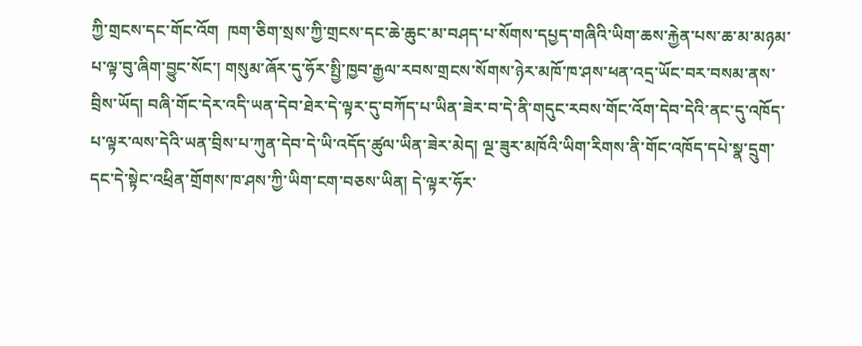ཀྱི་གྲངས་དང་གོང་འོག  ཁག་ཅིག་སྲས་ཀྱི་གྲངས་དང་ཆེ་ཆུང་མ་བཤད་པ་སོགས་དཔྱད་གཞིའི་ཡིག་ཆས་རྐྱེན་པས་ཆ་མ་མཉམ་པ་ལྟ་བུ་ཞིག་བྱུང་སོང་། གསུམ་ཞོར་དུ་ཧོར་སྤྱི་ཁྱབ་རྒྱལ་རབས་གྲངས་སོགས་ཉེར་མཁོ་ཁ་ཤས་ཕན་འདྲ་ཡོང་བར་བསམ་ནས་བྲིས་ཡོད། བཞི་གོང་དེར་འདི་ཡན་དེབ་ཐེར་དེ་ལྟར་དུ་བཀོད་པ་ཡིན་ཟེར་བ་དེ་ནི་གདུང་རབས་གོང་འོག་དེབ་དེའི་ནང་དུ་འཁོད་པ་ལྟར་ལས་དེའི་ཡན་བྲིས་པ་ཀུན་དེབ་དེ་ཡི་འདོད་ཚུལ་ཡིན་ཟེར་མེད། ལྔ་ཟུར་མཁོའི་ཡིག་རིགས་ནི་གོང་འཁོད་དཔེ་སྣ་དྲུག་དང་དེ་སྟེང་འཕྲིན་གྲོགས་ཁ་ཤས་ཀྱི་ཡིག་ངག་བཅས་ཡིན། དེ་ལྟར་ཧོར་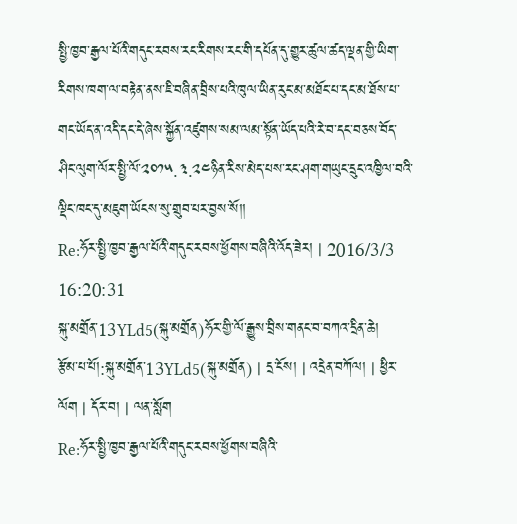སྤྱི་ཁྱབ་རྒྱལ་པོའི་གདུང་རབས་རང་རིགས་རང་གི་དཔོན་དུ་གྱུར་ཚུལ་ཚད་ལྡན་གྱི་ཡིག་རིགས་ཁག་ལ་བརྟེན་ནས་ཇི་བཞིན་བྲིས་པའི་ཁུལ་ཡིན་རུང་མ་མཐོང་པ་དང་མ་ཐོས་པ་གང་ཡོད་ན་འདི་དང་དེ་ཞེས་སྐྱོན་འཛུགས་སམ་ལམ་སྟོན་ཡོད་པའི་རེ་བ་དང་བཅས་བོད་ཤིང་ལུག་ལོར་སྤྱི་ལོ་༢༠༡༥.༣.༢༤ཉིན་རིས་མེད་པས་རང་ཤག་གཡུང་དྲུང་འཁྱིལ་བའི་ལྡིང་ཁང་དུ་མཇུག་ཡོངས་སུ་གྲུབ་པར་བྱས་སོ།།
Re:ཧོར་སྤྱི་ཁྱབ་རྒྱལ་པོའི་གདུང་རབས་ཕྱོགས་བཞིའི་འོད་ཟེར། | 2016/3/3 16:20:31
སྐུ་མགྲོན་13YLd5(སྐུ་མགྲོན)ཧོར་གྱི་ལོ་རྒྱུས་བྲིས་གནང་བ་བཀའ་དྲིན་ཆེ།
རྩོམ་པ་པོ།:སྐུ་མགྲོན་13YLd5(སྐུ་མགྲོན) | དྲ་ངོས། | འདྲེན་བཀོལ། | ཕྱིར་ལོག | དོར་བ། | ལན་སློག
Re:ཧོར་སྤྱི་ཁྱབ་རྒྱལ་པོའི་གདུང་རབས་ཕྱོགས་བཞིའི་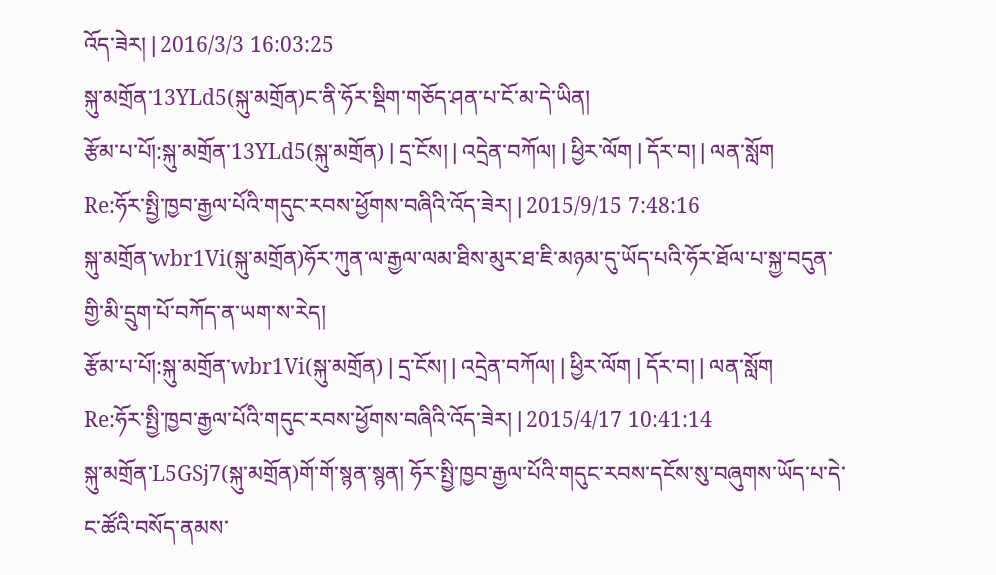འོད་ཟེར། | 2016/3/3 16:03:25
སྐུ་མགྲོན་13YLd5(སྐུ་མགྲོན)ང་ནི་ཧོར་སྡིག་གཅོད་ཤན་པ་ངོ་མ་དེ་ཡིན།
རྩོམ་པ་པོ།:སྐུ་མགྲོན་13YLd5(སྐུ་མགྲོན) | དྲ་ངོས། | འདྲེན་བཀོལ། | ཕྱིར་ལོག | དོར་བ། | ལན་སློག
Re:ཧོར་སྤྱི་ཁྱབ་རྒྱལ་པོའི་གདུང་རབས་ཕྱོགས་བཞིའི་འོད་ཟེར། | 2015/9/15 7:48:16
སྐུ་མགྲོན་wbr1Vi(སྐུ་མགྲོན)ཧོར་ཀུན་ལ་རྒྱལ་ལམ་ཐིས་མུར་ཐ་ཇི་མཉམ་དུ་ཡོད་པའི་ཧོར་ཐོལ་པ་སྐྱ་བདུན་གྱི་མི་དྲུག་པོ་བཀོད་ན་ཡག་ས་རེད།
རྩོམ་པ་པོ།:སྐུ་མགྲོན་wbr1Vi(སྐུ་མགྲོན) | དྲ་ངོས། | འདྲེན་བཀོལ། | ཕྱིར་ལོག | དོར་བ། | ལན་སློག
Re:ཧོར་སྤྱི་ཁྱབ་རྒྱལ་པོའི་གདུང་རབས་ཕྱོགས་བཞིའི་འོད་ཟེར། | 2015/4/17 10:41:14
སྐུ་མགྲོན་L5GSj7(སྐུ་མགྲོན)གོ་གོ་སྙན་སྙན། ཧོར་སྤྱི་ཁྱབ་རྒྱལ་པོའི་གདུང་རབས་དངོས་སུ་བཞུགས་ཡོད་པ་དེ་ང་ཚོའི་བསོད་ནམས་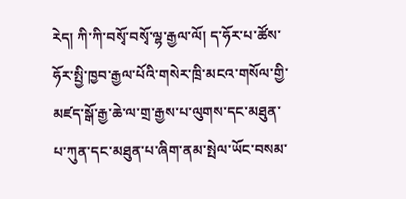རེད། ཀི་ཀི་བསྭོ་བསྭོ་ལྷ་རྒྱལ་ལོ། ད་ཧོར་པ་ཚོས་ཧོར་སྤྱི་ཁྱབ་རྒྱལ་པོའི་གསེར་ཁྲི་མངའ་གསོལ་གྱི་མཛད་སྒོ་རྒྱ་ཆེ་ལ་གྲ་རྒྱས་པ་ལུགས་དང་མཐུན་པ་ཀུན་དང་མཐུན་པ་ཞིག་ནམ་སྤེལ་ཡོང་བསམ་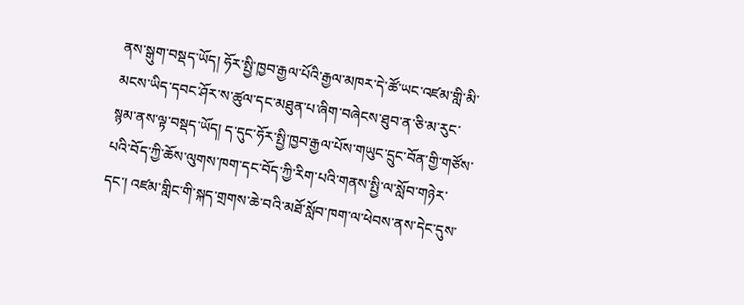ནས་སྒུག་བསྡད་ཡོད། ཧོར་སྤྱི་ཁྱབ་རྒྱལ་པོའི་རྒྱལ་མཁར་དེ་ཚོ་ཡང་འཛམ་གླི་མི་མངས་ཡིད་དབང་ཤོར་ས་ཚུལ་དང་མཐུན་པ་ཞིག་བཞེངས་ཐུབ་ན་ཅི་མ་རུང་སྙམ་ནས་ལྟ་བསྡད་ཡོད། ད་དུང་ཧོར་སྤྱི་ཁྱབ་རྒྱལ་པོས་གཡུང་དྲུང་བོན་གྱི་གཙོས་པའི་བོད་ཀྱི་ཆོས་ལུགས་ཁག་དང་བོད་ཀྱི་རིག་པའི་གནས་སྤྱི་ལ་སློབ་གཉེར་དང་། འཛམ་གླིང་གི་སྐད་གྲགས་ཆེ་བའི་མཐོ་སློབ་ཁག་ལ་ཕེབས་ནས་དེང་དུས་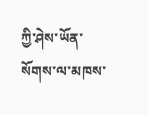ཀྱི་ཤེས་ཡོན་སོགས་ལ་མཁས་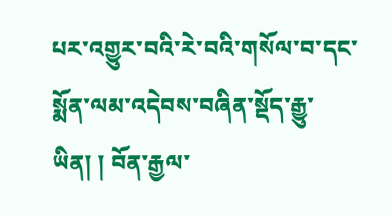པར་འགྱུར་བའི་རེ་བའི་གསོལ་བ་དང་སྨོན་ལམ་འདེབས་བཞིན་སྡོད་རྒྱུ་ཡིན། ། བོན་རྒྱལ་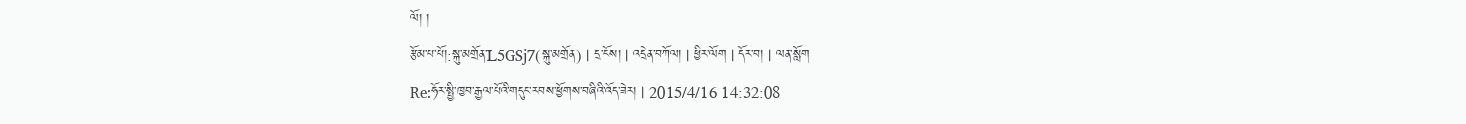ལོ། །
རྩོམ་པ་པོ།:སྐུ་མགྲོན་L5GSj7(སྐུ་མགྲོན) | དྲ་ངོས། | འདྲེན་བཀོལ། | ཕྱིར་ལོག | དོར་བ། | ལན་སློག
Re:ཧོར་སྤྱི་ཁྱབ་རྒྱལ་པོའི་གདུང་རབས་ཕྱོགས་བཞིའི་འོད་ཟེར། | 2015/4/16 14:32:08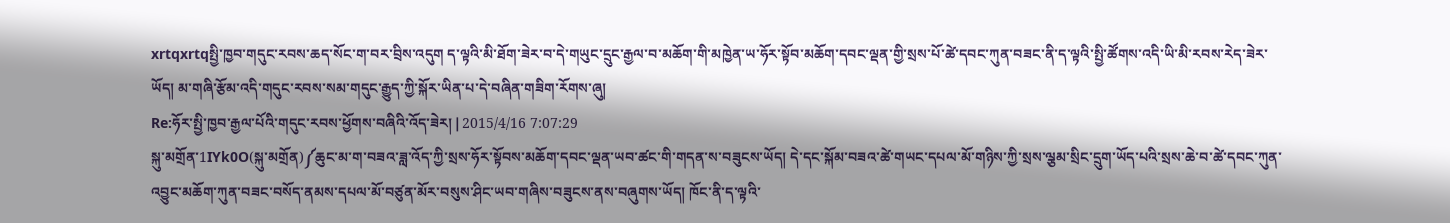xrtqxrtqསྤྱི་ཁྱབ་གདུང་རབས་ཆད་སོང་ག་བར་བྲིས་འདུག ད་ལྟའི་མི་ཐོག་ཟེར་བ་དེ་གཡུང་དྲུང་རྒྱལ་བ་མཆོག་གི་མཁྱེན་ཡ་ཧོར་སྟོབ་མཆོག་དབང་ལྡན་གྱི་སྲས་པོ་ཚེ་དབང་ཀུན་བཟང་ནི་ད་ལྟའི་སྤྱི་ཚོགས་འདི་ཡི་མི་རབས་རེད་ཟེར་ཡོད། མ་གཞི་རྩོམ་འདི་གདུང་རབས་སམ་གདུང་རྒྱུད་ཀྱི་སྐོར་ཡིན་པ་དེ་བཞིན་གཟིག་རོགས་ཞུ།
Re:ཧོར་སྤྱི་ཁྱབ་རྒྱལ་པོའི་གདུང་རབས་ཕྱོགས་བཞིའི་འོད་ཟེར། | 2015/4/16 7:07:29
སྐུ་མགྲོན་1IYk0O(སྐུ་མགྲོན)༼ཆུང་མ་ག་བཟའ་ཟླ་འོད་ཀྱི་སྲས་ཧོར་སྟོབས་མཆོག་དབང་ལྡན་ཡབ་ཚང་གི་གདན་ས་བཟུངས་ཡོད། དེ་དང་སྐོམ་བཟའ་ཚེ་གཡང་དཔལ་མོ་གཉིས་ཀྱི་སྲས་ལྕམ་སྲིང་དྲུག་ཡོད་པའི་སྲས་ཆེ་བ་ཚེ་དབང་ཀུན་འབྱུང་མཆོག་ཀུན་བཟང་བསོད་ནམས་དཔལ་མོ་བཙུན་མོར་བསུས་ཤིང་ཡབ་གཞིས་བཟུངས་ནས་བཞུགས་ཡོད། ཁོང་ནི་ད་ལྟའི་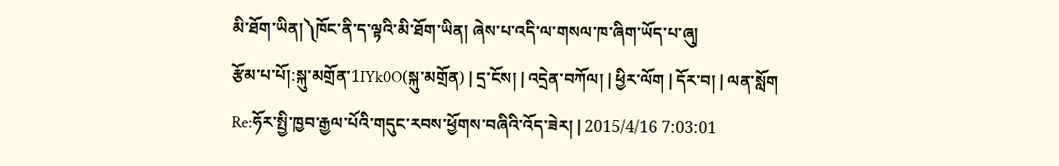མི་ཐོག་ཡིན།༽ཁོང་ནི་ད་ལྟའི་མི་ཐོག་ཡིན། ཞེས་པ་འདི་ལ་གསལ་ཁ་ཞིག་ཡོད་པ་ཞུ།
རྩོམ་པ་པོ།:སྐུ་མགྲོན་1IYk0O(སྐུ་མགྲོན) | དྲ་ངོས། | འདྲེན་བཀོལ། | ཕྱིར་ལོག | དོར་བ། | ལན་སློག
Re:ཧོར་སྤྱི་ཁྱབ་རྒྱལ་པོའི་གདུང་རབས་ཕྱོགས་བཞིའི་འོད་ཟེར། | 2015/4/16 7:03:01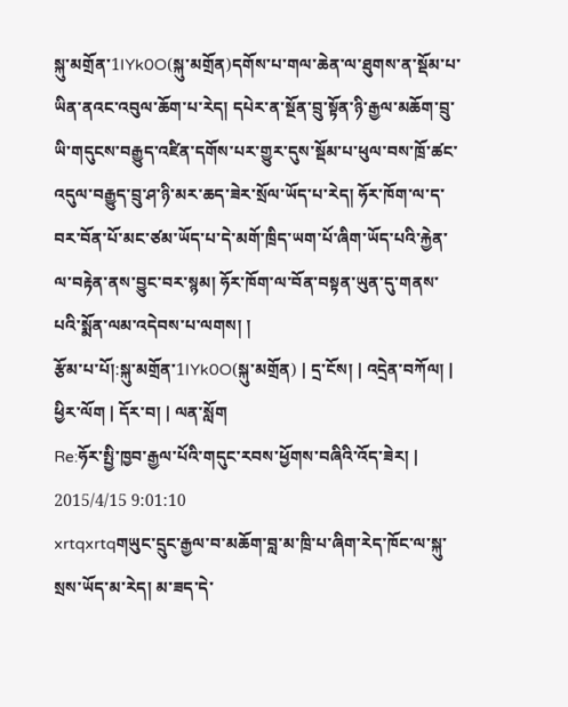སྐུ་མགྲོན་1IYk0O(སྐུ་མགྲོན)དགོས་པ་གལ་ཆེན་ལ་ཐུགས་ན་སྡོམ་པ་ཡིན་ནའང་འབུལ་ཆོག་པ་རེད། དཔེར་ན་སྔོན་བྲུ་སྟོན་ཉི་རྒྱལ་མཆོག་བྲུ་ཡི་གདུངས་བརྒྱུད་འཛིན་དགོས་པར་གྱུར་དུས་སྡོམ་པ་ཕུལ་བས་ཁྲོ་ཚང་འདུལ་བརྒྱུད་བྲུ་ཤ་ཉི་མར་ཆད་ཟེར་སྲོལ་ཡོད་པ་རེད། ཧོར་ཁོག་ལ་ད་བར་བོན་པོ་མང་ཙམ་ཡོད་པ་དེ་མགོ་ཁྲིད་ཡག་པོ་ཞིག་ཡོད་པའི་རྐྱེན་ལ་བརྟེན་ནས་བྱུང་བར་སྙམ། ཧོར་ཁོག་ལ་བོན་བསྟན་ཡུན་དུ་གནས་པའི་སྨོན་ལམ་འདེབས་པ་ལགས། །
རྩོམ་པ་པོ།:སྐུ་མགྲོན་1IYk0O(སྐུ་མགྲོན) | དྲ་ངོས། | འདྲེན་བཀོལ། | ཕྱིར་ལོག | དོར་བ། | ལན་སློག
Re:ཧོར་སྤྱི་ཁྱབ་རྒྱལ་པོའི་གདུང་རབས་ཕྱོགས་བཞིའི་འོད་ཟེར། | 2015/4/15 9:01:10
xrtqxrtqགཡུང་དྲུང་རྒྱལ་བ་མཆོག་བླ་མ་ཁྲི་པ་ཞིག་རེད་ཁོང་ལ་སྐུ་སྲས་ཡོད་མ་རེད། མ་ཟད་དེ་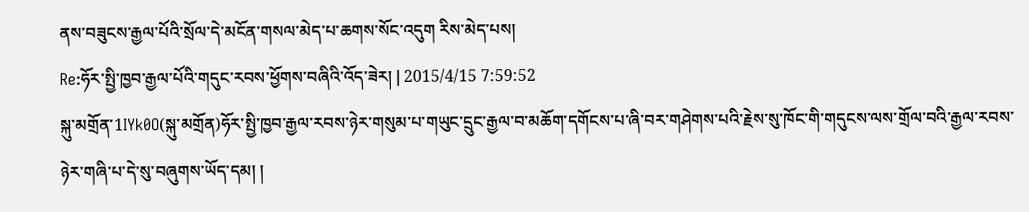ནས་བཟུངས་རྒྱལ་པོའི་སྲོལ་དེ་མངོན་གསལ་མེད་པ་ཆགས་སོང་འདུག རིས་མེད་པས།
Re:ཧོར་སྤྱི་ཁྱབ་རྒྱལ་པོའི་གདུང་རབས་ཕྱོགས་བཞིའི་འོད་ཟེར། | 2015/4/15 7:59:52
སྐུ་མགྲོན་1IYk0O(སྐུ་མགྲོན)ཧོར་སྤྱི་ཁྱབ་རྒྱལ་རབས་ཉེར་གསུམ་པ་གཡུང་དྲུང་རྒྱལ་བ་མཆོག་དགོངས་པ་ཞི་བར་གཤེགས་པའི་རྗེས་སུ་ཁོང་གི་གདུངས་ལས་གྲོལ་བའི་རྒྱལ་རབས་ཉེར་གཞི་པ་དེ་སུ་བཞུགས་ཡོད་དམ། །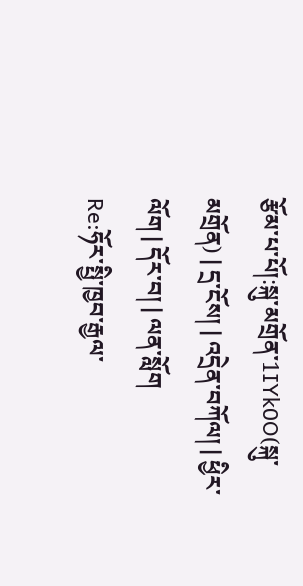རྩོམ་པ་པོ།:སྐུ་མགྲོན་1IYk0O(སྐུ་མགྲོན) | དྲ་ངོས། | འདྲེན་བཀོལ། | ཕྱིར་ལོག | དོར་བ། | ལན་སློག
Re:ཧོར་སྤྱི་ཁྱབ་རྒྱལ་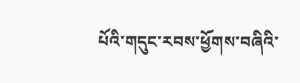པོའི་གདུང་རབས་ཕྱོགས་བཞིའི་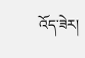འོད་ཟེར།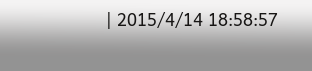| 2015/4/14 18:58:57